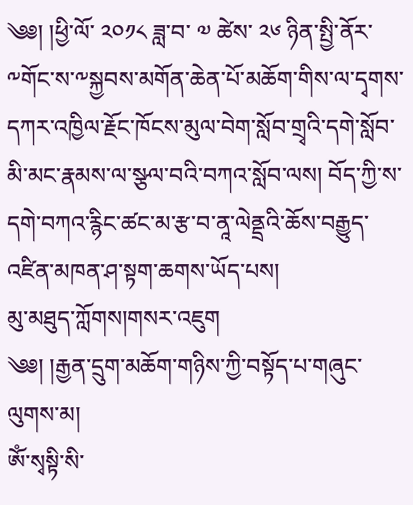༄༅། །ཕྱི་ལོ་ ༢༠༡༨ ཟླ་བ་ ༧ ཚེས་ ༢༦ ཉིན་སྤྱི་ནོར་༸གོང་ས་༸སྐྱབས་མགོན་ཆེན་པོ་མཆོག་གིས་ལ་དྭགས་དཀར་འཁྱིལ་རྗོང་ཁོངས་མུལ་བེག་སློབ་གྲྭའི་དགེ་སློབ་མི་མང་རྣམས་ལ་སྩལ་བའི་བཀའ་སློབ་ལས། བོད་ཀྱི་ས་དགེ་བཀའ་རྙིང་ཚང་མ་རྩ་བ་ནཱ་ལེནྡྲའི་ཆོས་བརྒྱུད་འཛིན་མཁན་ཤ་སྟག་ཆགས་ཡོད་པས།
མུ་མཐུད་ཀློགས།གསར་འཇུག
༄༅། །རྒྱན་དྲུག་མཆོག་གཉིས་ཀྱི་བསྟོད་པ་གཞུང་ལུགས་མ།
ཨོཾ་སྭསྟི་སི་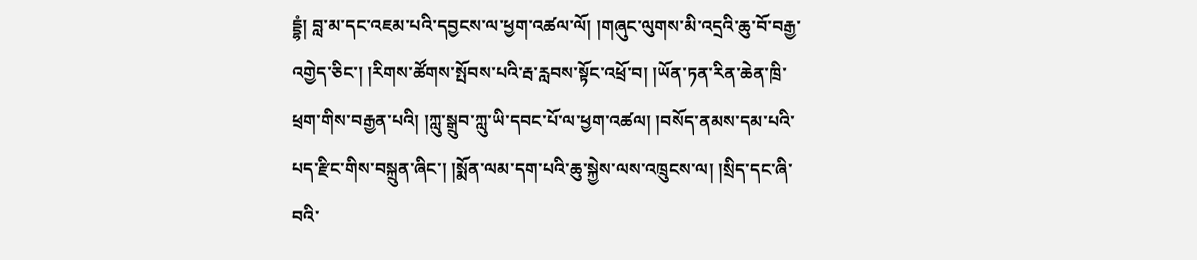དྡྷཾ། བླ་མ་དང་འཇམ་པའི་དབྱངས་ལ་ཕྱག་འཚལ་ལོ། །གཞུང་ལུགས་མི་འདྲའི་ཆུ་བོ་བརྒྱ་འགྱེད་ཅིང་། །རིགས་ཚོགས་སྤོབས་པའི་རྦ་རླབས་སྟོང་འཕྲོ་བ། །ཡོན་ཏན་རིན་ཆེན་ཁྲི་ཕྲག་གིས་བརྒྱན་པའི། །ཀླུ་སྒྲུབ་ཀླུ་ཡི་དབང་པོ་ལ་ཕྱག་འཚལ། །བསོད་ནམས་དམ་པའི་པད་རྫིང་གིས་བསྐྲུན་ཞིང་། །སྨོན་ལམ་དག་པའི་ཆུ་སྐྱེས་ལས་འཁྲུངས་ལ། །སྲིད་དང་ཞི་བའི་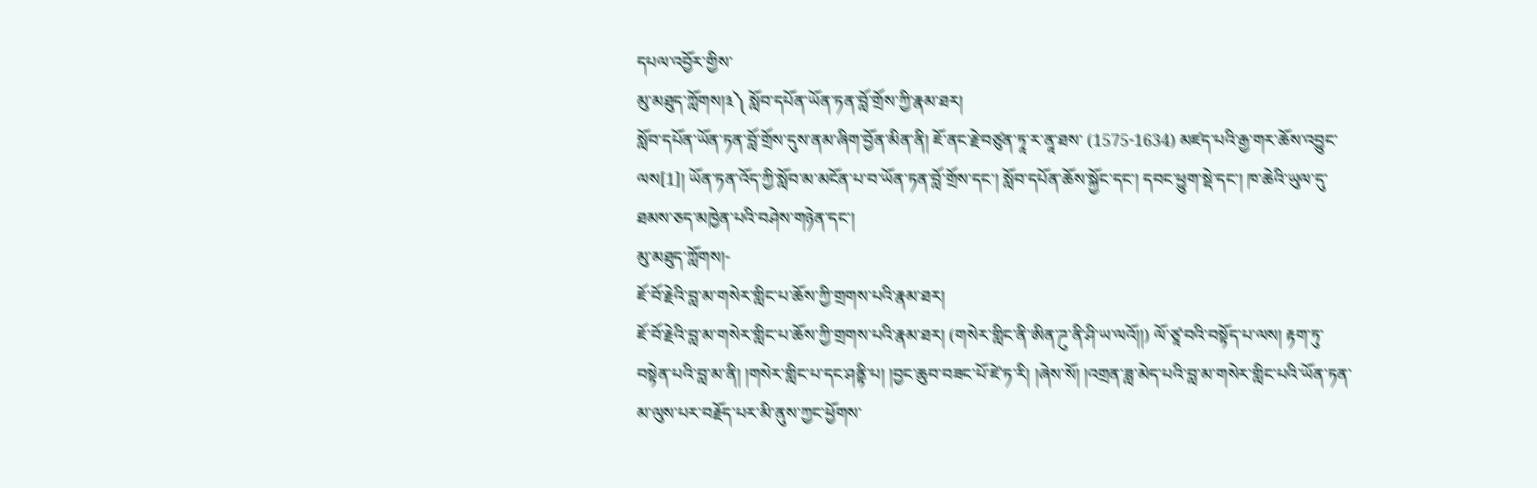དཔལ་འབྱོར་གྱིས་
མུ་མཐུད་ཀློགས།༣༽ སློབ་དཔོན་ཡོན་ཏན་བློ་གྲོས་ཀྱི་རྣམ་ཐར།
སློབ་དཔོན་ཡོན་ཏན་བློ་གྲོས་དུས་ནམ་ཞིག་བྱོན་མིན་ནི། ཇོ་ནང་རྗེ་བཙུན་ཏཱ་ར་ནཱ་ཐས་ (1575-1634) མཛད་པའི་རྒྱ་གར་ཆོས་འབྱུང་ལས[1]། ཡོན་ཏན་འོད་ཀྱི་སློབ་མ་མངོན་པ་བ་ཡོན་ཏན་བློ་གྲོས་དང་། སློབ་དཔོན་ཆོས་སྐྱོང་དང་། དབང་ཕྱུག་སྡེ་དང་། ཁ་ཆེའི་ཡུལ་དུ་ཐམས་ཅད་མཁྱེན་པའི་བཤེས་གཉེན་དང་།
མུ་མཐུད་ཀློགས།-
ཇོ་བོ་རྗེའི་བླ་མ་གསེར་གླིང་པ་ཆོས་ཀྱི་གྲགས་པའི་རྣམ་ཐར།
ཇོ་བོ་རྗེའི་བླ་མ་གསེར་གླིང་པ་ཆོས་ཀྱི་གྲགས་པའི་རྣམ་ཐར། (གསེར་གླིང་ནི་ཨིན་ཌུ་ནི་ཤི་ཡ་ལའོ།།) ལོ་ཙཱ་བའི་བསྟོད་པ་ལས། རྟག་ཏུ་བསྟེན་པའི་བླ་མ་ནི། །གསེར་གླིང་པ་དང་ཤནྟི་པ། །བྱང་ཆུབ་བཟང་པོ་ཛེ་ཏ་རི། །ཞེས་སོ། །འགྲན་ཟླ་མེད་པའི་བླ་མ་གསེར་གླིང་པའི་ཡོན་ཏན་མ་ལུས་པར་བརྗོད་པར་མི་ནུས་ཀྱང་ཕྱོགས་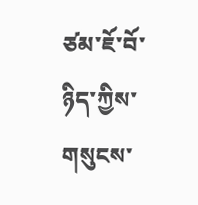ཙམ་ཇོ་བོ་ཉིད་ཀྱིས་གསུངས་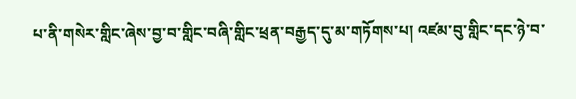པ་ནི་གསེར་གླིང་ཞེས་བྱ་བ་གླིང་བཞི་གླིང་ཕྲན་བརྒྱད་དུ་མ་གཏོགས་པ། འཛམ་བུ་གླིང་དང་ཉེ་བ་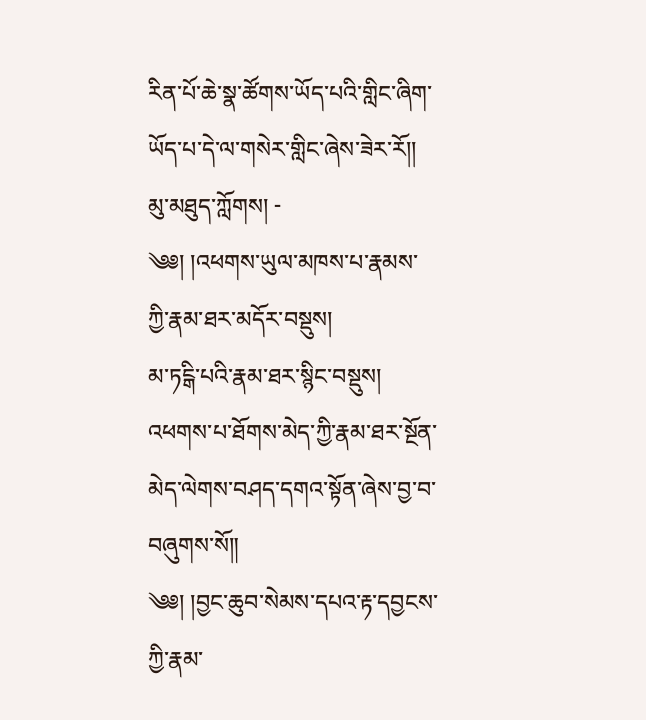རིན་པོ་ཆེ་སྣ་ཚོགས་ཡོད་པའི་གླིང་ཞིག་ཡོད་པ་དེ་ལ་གསེར་གླིང་ཞེས་ཟེར་རོ།།
མུ་མཐུད་ཀློགས། -
༄༅། །འཕགས་ཡུལ་མཁས་པ་རྣམས་ཀྱི་རྣམ་ཐར་མདོར་བསྡུས།
མ་ཏངྒི་པའི་རྣམ་ཐར་སྙིང་བསྡུས།
འཕགས་པ་ཐོགས་མེད་ཀྱི་རྣམ་ཐར་སྔོན་མེད་ལེགས་བཤད་དགའ་སྟོན་ཞེས་བྱ་བ་བཞུགས་སོ༎
༄༅། །བྱང་ཆུབ་སེམས་དཔའ་རྟ་དབྱངས་ཀྱི་རྣམ་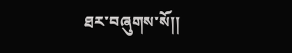ཐར་བཞུགས་སོ།།